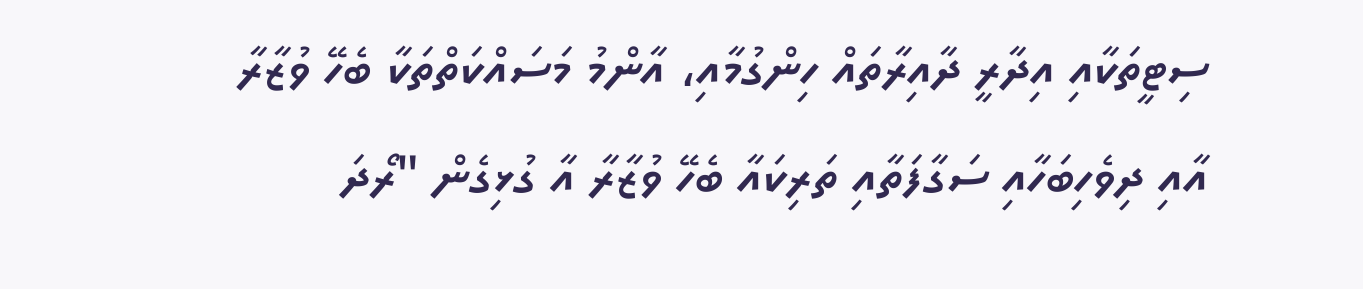ސިޓީތަކާއި އިދާރީ ދާއިރާތައް ހިންގުމާއި، އާންމު މަސައްކަތްތަކާ ބެހޭ ވުޒާރާ އާއި ދިވެހިބަހާއި ސަގާފަތާއި ތަރިކައާ ބެހޭ ވުޒާރާ އާ ގުޅިގެން "ރޯދަ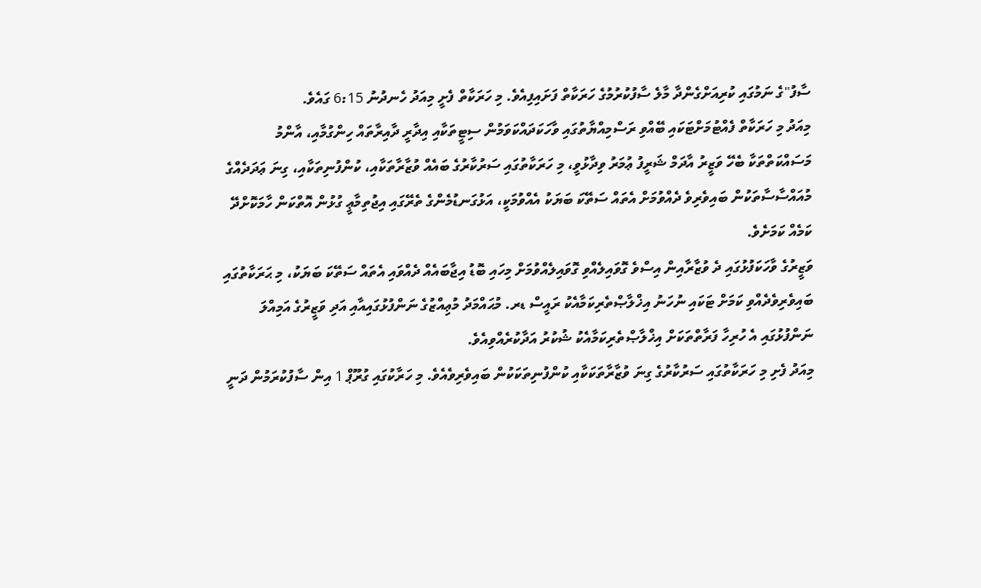ސާފު"ގެ ނަމުގައި ކުރިއަށްގެންދާ މާލެ ސާފުކުރުމުގެ ހަރަކާތް ފަށައިފިއެވެ. މި ހަރަކާތް ފެށީ މިއަދު ހެނދުނު 6:15 ގައެވެ.
މިއަދު މި ހަރަކާތް ފެއްޓުމަށްޓަކައި ބޭއްވި ރަސްމިއްޔާތުގައި ވާހަކަދައްކަވަމުން ސިޓީތަކާއި އިދާރީ ދާއިރާތައް ހިންގުމާއި، އާންމު މަސައްކަތްތަކާ ބެހޭ ވަޒީރު އާދަމް ޝަރީފު ޢުމަރު ވިދާޅުވީ، މި ހަރަކާތުގައި ސަރުކާރުގެ ބައެއް ވުޒާރާތަކާއި، ކުންފުނިތަކާއި، ގިނަ ޢަދަދެއްގެ މުއައްސާސާތަކުން ބައިވެރިވެ ދެއްވުމަށް އެތައް ސަތޭކަ ބަޔަކު އެއްވުމަކީ، އަޅުގަނޑުމެންގެ ތެރޭގައި އިޖުތިމާޢީ ގުޅުން އޮތްކަން ހާމަކޮށްދޭ ކަމެއް ކަމަށެވެ.
ވަޒީރުގެ ވާހަކަފުޅުގައި ދެ ވުޒާރާއިން އިސްވެ ގޮވައިލެއްވި ގޮވައިލެއްވުމަށް މިހައި ބޮޑު އިޖާބައެއް ދެއްވައި އެތައް ސަތޭކަ ބަޔަކު، މި ޙަރަކާތުގައި ބައިވެރިވެދެއްވި ކަމަށް ޓަކައި ނުހަނު އިޚްލާޞްތެރިކަމާއެކު ރައީސް ޑރ. މުޙައްމަދު މުޢިއްޒުގެ ނަންފުޅުގައިއާއި އަދި ވަޒީރުގެ އަމިއްލަ ނަންފުޅުގައި އެ ހުރިހާ ފަރާތްތަކަށް އިޚްލާޞްތެރިކަމާއެކު ޝުކުރު އަދާކުރެއްވިއެވެ.
މިއަދު ފެށި މި ހަރަކާތުގައި ސަރުކާރުގެ ގިނަ ވުޒާރާތަކަކާއި ކުންފުނިތަކަކުން ބައިވެރިވެއެވެ. މި ހަރާކުގައި ގުރޫޕް 1 އިން ސާފުކުރަމުން ދަނީ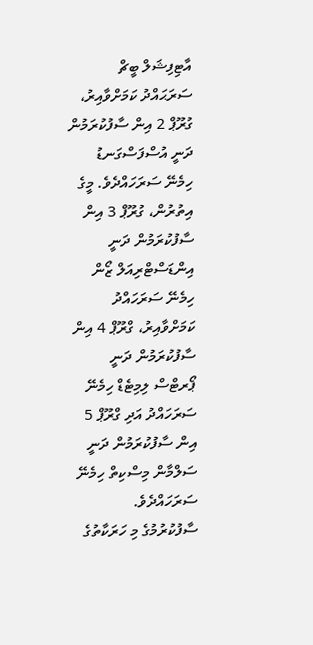އާޓިފިޝަލް ބީޗް ސަރަޙައްދު ކަމަށްވާއިރު، ގުރޫޕް 2 އިން ސާފުކުރަމުން ދަނީ އުސްފަސްގަނޑު ހިމެނޭ ސަރަހައްދެވެ. މީގެ އިތުރުން، ގުރޫޕް 3 އިން ސާފުކުރަމުން ދަނީ އިންޑަސްޓްރިއަލް ޒޯން ހިމެނޭ ސަރަހައްދު ކަމަށްވާއިރު، ގްރޫޕް 4 އިން ސާފުކުރަމުން ދަނީ ޕޯރޓްސް ލިމިޓެޑް ހިމެނޭ ސަރަހައްދު އަދި ގްރޫޕް 5 އިން ސާފުކުރަމުން ދަނީ ސަލްމާން މިސްކިތް ހިމެނޭ ސަރަހައްދެވެ.
ސާފުކުރުމުގެ މި ހަރަކާތުގެ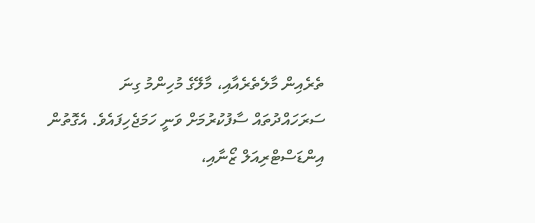ތެރެއިން މާލެތެރެއާއި، މާލޭގެ މުހިންމު ގިނަ ސަރަހައްދުތައް ސާފުކުރުމަށް ވަނީ ހަމަޖެހިފައެވެ. އެގޮތުން އިންޑަސްޓްރިއަލް ޒޯނާއި،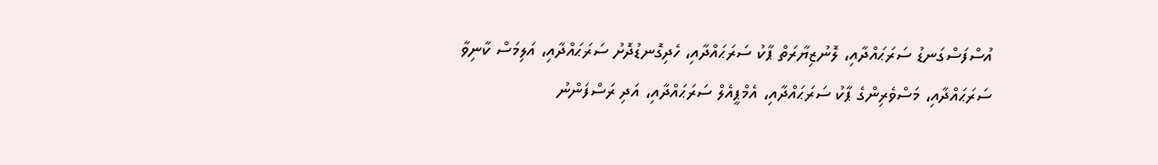އުސްފަސްގަނޑު ސަރަޙައްދާއި، ލޮނުޒިޔާރަތް ޕާކު ސަރަޙައްދާއި، ހެދިގޮނޑުދޮށު ސަރަޙައްދާއި، އަލިމަސް ކާނިވާ ސަރަޙައްދާއި، މަސްވެރިންގެ ޕާކު ސަރަޙައްދާއި، އެމްޕީއެލް ސަރަޙައްދާއި، އަދި ރަސްފަންނު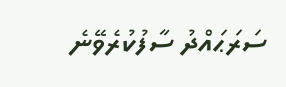ސަރަޙައްދު ސާފުކުރެވޭނެ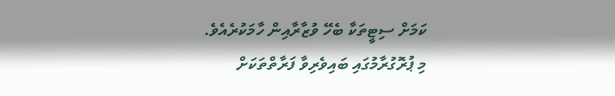ކަމަށް ސިޓީތަކާ ބެހޭ ވުޒާރާއިން ހާމަކުރެއެވެ.
މި ޕުރޮގުރާމުގައި ބައިވެރިވާ ފަރާތްތަކަށް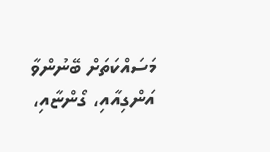މަސައްކަތަށް ބޭނުންވާ އަންގިއާއި، ގޯންޏާއި،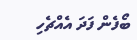ބޯފެން ފަދަ އެއްޗެހި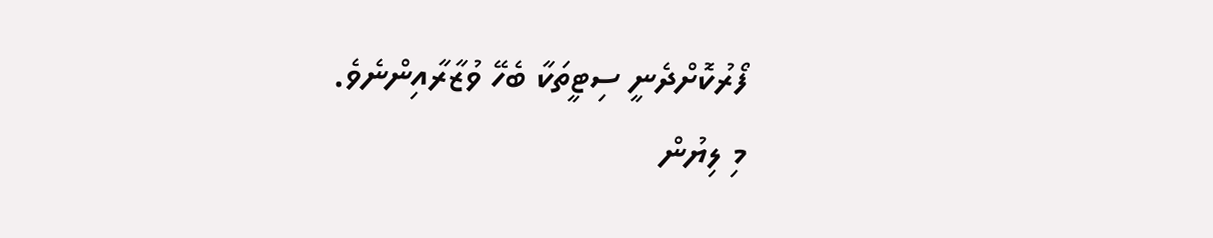ފޯރުކޮށްދެނީ ސިޓީތަކާ ބެހޭ ވުޒާރާއިންނެވެ.
މި ލިޔުން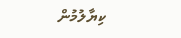ކިޔާލުމުން